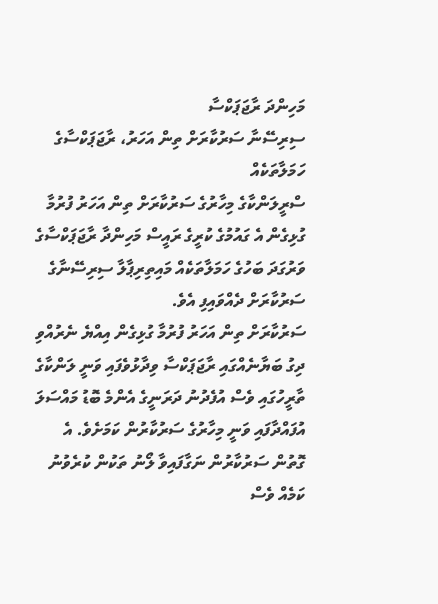މަހިންދަ ރާޖަޕަކްސާ
ސިރިސޭނާ ސަރުކާރަށް ތިން އަހަރު، ރާޖަޕަކްސާގެ ހަމަލާތަކެއް
ސްރީލަންކާގެ މިހާރުގެ ސަރުކާރަށް ތިން އަހަރު ފުރުމާ ގުޅިގެން އެ ގައުމުގެ ކުރީގެ ރައީސް މަހިންދާ ރާޖަޕަކްސާގެ ވަރުގަދަ ބަހުގެ ހަމަލާތަކެއް މައިތިރިޕާލާ ސިރިސޭނާގެ ސަރުކާރަށް ދެއްވައިފި އެވެ.
ސަރުކާރަށް ތިން އަހަރު ފުރުމާ ގުޅިގެން އިއްޔެ ނެރުއްވި ދިގު ބަޔާނެއްގައި ރާޖަޕަކްސާ ވިދާޅުވެފައި ވަނީ ލަންކާގެ ތާރީހުގައި ވެސް އުފެދުނު ދަރަނީގެ އެންމެ ބޮޑު މައްސަލަ އުފައްދާފައި ވަނީ މިހާރުގެ ސަރުކާރުން ކަމަށެވެ. އެ ގޮތުން ސަރުކާރުން ނަގާފައިވާ ލޯނު ތަކުން ކުރެވުނު ކަމެއް ވެސް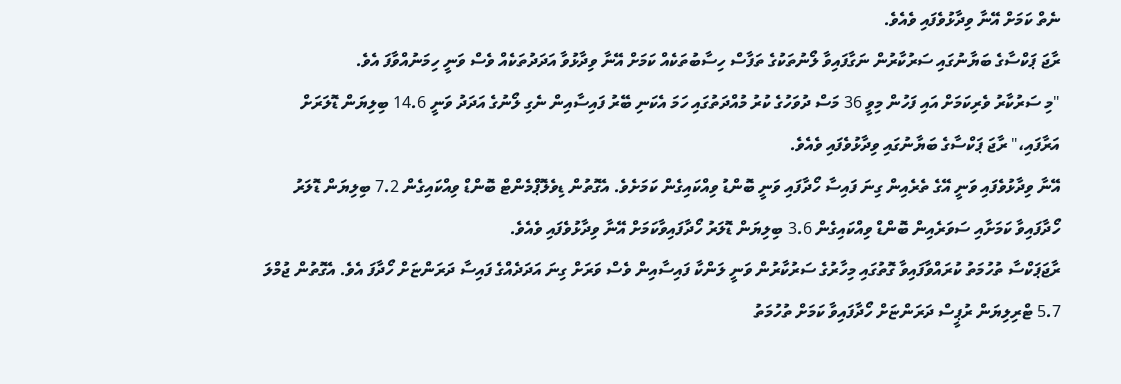ނެތް ކަމަށް އޭނާ ވިދާޅުވެފައި ވެއެވެ.
ރާޖަ ޕަކްސާގެ ބަޔާނުގައި ސަރުކާރުން ނަގާފައިވާ ލޯނުތަކުގެ ތަފާސް ހިސާބުތަކެއް ކަމަށް އޭނާ ވިދާޅުވާ އަދަދުތަކެއް ވެސް ވަނީ ހިމަނުއްވާފަ އެވެ.
"މި ސަރުކާރު ވެރިކަމަށް އައި ފަހުން މިވީ 36 މަސް ދުވަހުގެ ކުރު މުއްދަތުގައި ހަމަ އެކަނި ބޭރު ފައިސާއިން ނެގި ލޯނުގެ އަދަދު ވަނީ 14.6 ބިލިޔަން ޑޮލަރަށް އަރާފައި،" ރާޖަ ޕަކްސާގެ ބަޔާނުގައި ވިދާޅުވެފައި ވެއެވެ.
އޭނާ ވިދާޅުވެފައި ވަނީ އޭގެ ތެރެއިން ގިނަ ފައިސާ ހޯދާފައި ވަނީ ބޮންޑު ވިއްކައިގެން ކަމަށެވެ. އެގޮތުން ޑިވެލޮޕްމެންޓް ބޮންޑް ވިއްކައިގެން 7.2 ބިލިޔަން ޑޮލަރު ހޯދާފައިވާ ކަމަށާއި ސަވަރެއިން ބޮންޑް ވިއްކައިގެން 3.6 ބިލިޔަން ޑޮލަރު ހޯދާފައިވާކަމަށް އޭނާ ވިދާޅުވެފައި ވެއެވެ.
ރާޖަޕަކްސާ ތުހުމަތު ކުރައްވާފައިވާ ގޮތުގައި މިހާރުގެ ސަރުކާރުން ވަނީ ލަންކާ ފައިސާއިން ވެސް ވަރަށް ގިނަ އަދަދެއްގެ ފައިސާ ދަރަންޏަށް ހޯދާފަ އެވެ. އެގޮތުން ޖުމްލަ 5.7 ޓްރިލިޔަން ރުޕީސް ދަރަންޏަށް ހޯދާފައިވާ ކަމަށް ތުހުމަތު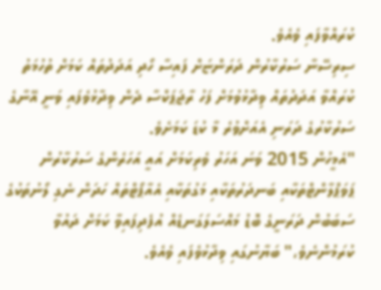ކުރައްވާފައި ވެއެވެ.
ސިރިސޭނާ ސަރުކާރުން ދަރަންޏަށް ފައިސާ ހޯދި އަދަދުތައް ކަމަށް ތުހުމަތު ކުރައްވާ އަދަދުތައް ވިދާޅުވުމަށް ފަހު ރާޖަޕަކްސާ ދެން ވިދާޅުވެފައި ވަނީ އޭނާގެ ސަރުކާރުގެ ދަރަނި އެއަށްވުރެ މާ ކުޑަ ކަމަށެވެ.
"އެމީހުން 2015 ވަނަ އަހަރު ވެރިކަމަށް އައީ އަހަރެންގެ ސަރުކާރުން ޕަވަޕްލާންޓްތަކާއި ބަނދަރުތަކާއި މަގުތަކާއި އެއާޕޯޓްތައް ހަދަން ނެގި ލޯނުތަކުގެ ސަބަބުން ދަރަނީގެ ބޮޑު މައްސަލަގަނޑެއް އުފެދިފައިވާ ކަމަށް ދައުވާ ކުރަމުންނެވެ،" ބަޔާނުގައި ވިދާޅުވެފައި ވެއެވެ.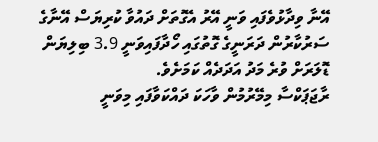އޭނާ ވިދާޅުވެފައި ވަނީ އޭރު އެގޮތަށް ދައުވާ ކުރިޔަސް އޭނާގެ ސަރުކާރުން ދަރަނީގެ ގޮތުގައި ހޯދާފައިވަނީ 3.9 ބިލިޔަން ޑޮލަރަށް ވުރެ މަދު އަދަދެއް ކަމަށެވެ.
ރާޖަޕަކްސާ މިމޭރުމުން ވާހަކަ ދައްކަވާފައި މިވަނީ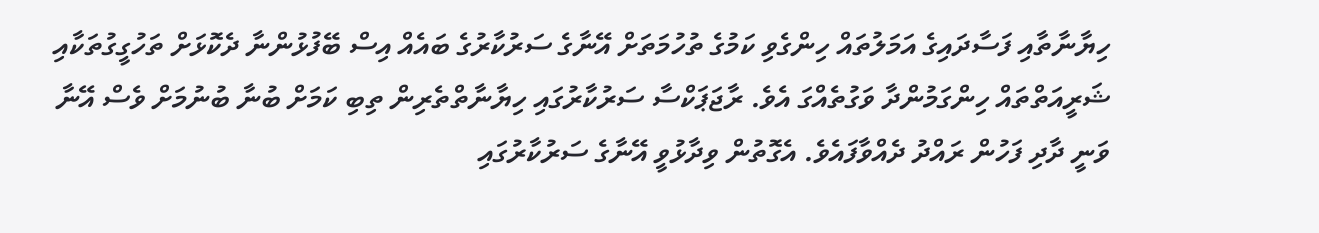ހިޔާނާތާއި ފަސާދައިގެ އަމަލުތައް ހިންގެވި ކަމުގެ ތުހުމަތަށް އޭނާގެ ސަރުކާރުގެ ބައެއް އިސް ބޭފުޅުންނާ ދެކޮޅަށް ތަހުގީގުތަކާއި ޝަރީއަތްތައް ހިންގަމުންދާ ވަގުތެއްގަ އެވެ. ރާޖަޕަކްސާ ސަރުކާރުގައި ހިޔާނާތްތެރިން ތިބި ކަމަށް ބުނާ ބުނުމަށް ވެސް އޭނާ ވަނީ ދާދި ފަހުން ރައްދު ދެއްވާފައެވެ. އެގޮތުން ވިދާޅުވީ އޭނާގެ ސަރުކާރުގައި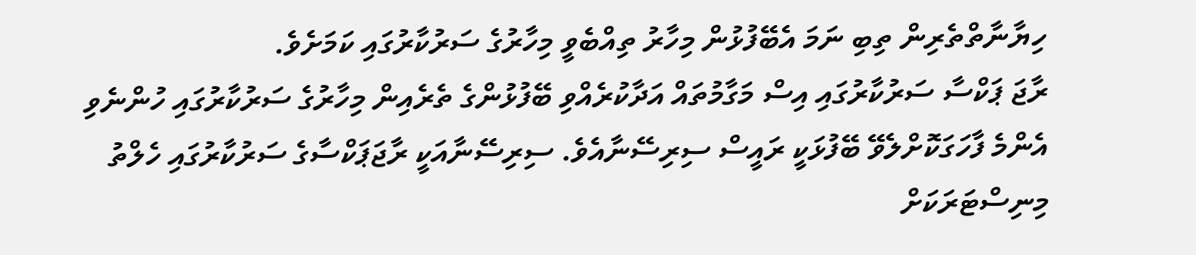ހިޔާނާތްތެރިން ތިބި ނަމަ އެބޭފުޅުން މިހާރު ތިއްބެވީ މިހާރުގެ ސަރުކާރުގައި ކަމަށެވެ.
ރާޖަ ޕަކްސާ ސަރުކާރުގައި އިސް މަގާމުތައް އަދާކުރެއްވި ބޭފުޅުންގެ ތެރެއިން މިހާރުގެ ސަރުކާރުގައި ހުންނެވި އެންމެ ފާހަގަކޮށްލެވޭ ބޭފުޅަކީ ރައީސް ސިރިސޭނާއެވެ. ސިރިސޭނާއަކީ ރާޖަޕަކްސާގެ ސަރުކާރުގައި ހެލްތު މިނިސްޓަރަކަށް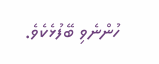ހުންނެވި ބޭފުޅެކެވެ.